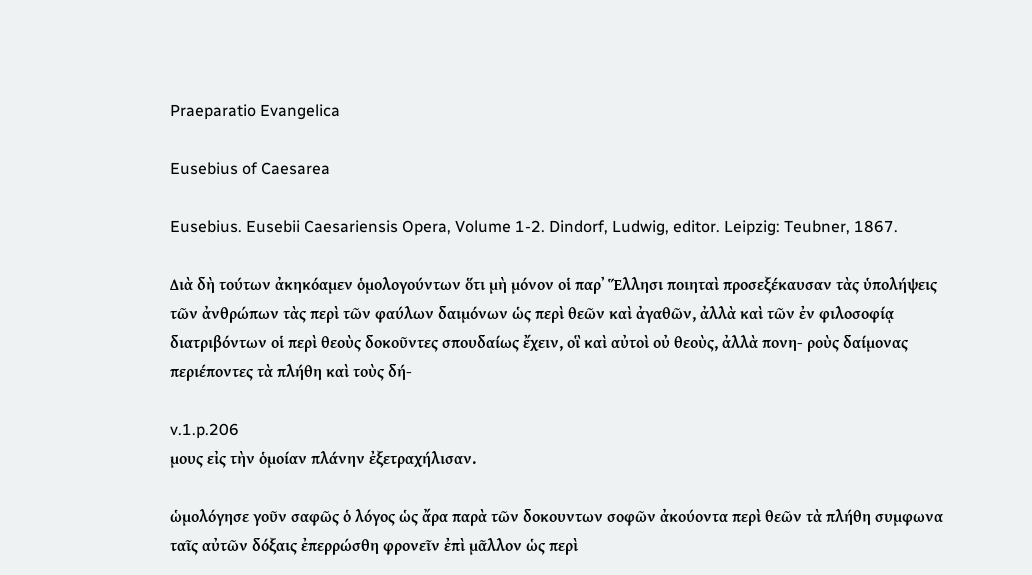Praeparatio Evangelica

Eusebius of Caesarea

Eusebius. Eusebii Caesariensis Opera, Volume 1-2. Dindorf, Ludwig, editor. Leipzig: Teubner, 1867.

Διὰ δὴ τούτων ἀκηκόαμεν ὁμολογούντων ὅτι μὴ μόνον οἱ παρ᾿ Ἕλλησι ποιηταὶ προσεξέκαυσαν τὰς ὑπολήψεις τῶν ἀνθρώπων τὰς περὶ τῶν φαύλων δαιμόνων ὡς περὶ θεῶν καὶ ἀγαθῶν, ἀλλὰ καὶ τῶν ἐν φιλοσοφίᾳ διατριβόντων οἱ περὶ θεοὺς δοκοῦντες σπουδαίως ἔχειν, οἳ καὶ αὐτοὶ οὐ θεοὺς, ἀλλὰ πονη- ροὺς δαίμονας περιέποντες τὰ πλήθη καὶ τοὺς δή-

v.1.p.206
μους εἰς τὴν ὁμοίαν πλάνην ἐξετραχήλισαν.

ὡμολόγησε γοῦν σαφῶς ὁ λόγος ὡς ἄρα παρὰ τῶν δοκουντων σοφῶν ἀκούοντα περὶ θεῶν τὰ πλήθη συμφωνα ταῖς αὐτῶν δόξαις ἐπερρώσθη φρονεῖν ἐπὶ μᾶλλον ὡς περὶ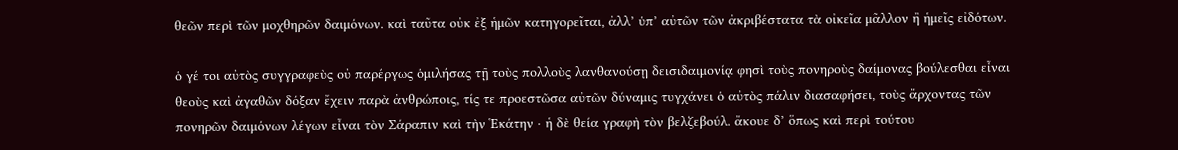θεῶν περὶ τῶν μοχθηρῶν δαιμόνων. καὶ ταῦτα οὐκ ἐξ ἡμῶν κατηγορεῖται, ἀλλ’ ὑπ’ αὐτῶν τῶν ἀκριβέστατα τὰ οἰκεῖα μᾶλλον ἢ ἡμεῖς εἰδότων.

ὁ γέ τοι αὐτὸς συγγραφεὺς οὐ παρέργως ὁμιλήσας τῇ τοὺς πολλοὺς λανθανούσῃ δεισιδαιμονίᾳ φησὶ τοὺς πονηροὺς δαίμονας βούλεσθαι εἶναι θεοὺς καὶ ἀγαθῶν δόξαν ἔχειν παρὰ ἀνθρώποις, τίς τε προεστῶσα αὐτῶν δύναμις τυγχάνει ὁ αὐτὸς πάλιν διασαφήσει, τοὺς ἄρχοντας τῶν πονηρῶν δαιμόνων λέγων εἶναι τὸν Σάραπιν καὶ τὴν Ἑκάτην · ἡ δὲ θεία γραφὴ τὸν βελζεβούλ. ἄκουε δ’ ὅπως καὶ περὶ τούτου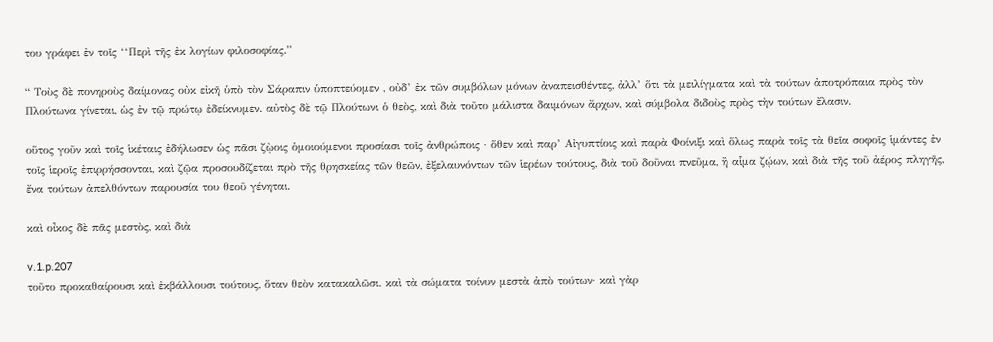του γράφει ἐν τοῖς ‘‘Περὶ τῆς ἐκ λογίων φιλοσοφίας.”

“ Τοὺς δὲ πονηροὺς δαίμονας οὐκ εἰκῆ ὑπὸ τὸν Σάραπιν ὑποπτεύομεν , οὐδ’ ἐκ τῶν συμβόλων μόνων ἀναπεισθέντες, ἀλλ’ ὅτι τὰ μειλίγματα καὶ τὰ τούτων ἀποτρόπαια πρὸς τὸν Πλούτωνα γίνεται, ὡς ἐν τῷ πρώτῳ ἐδείκνυμεν. αὐτὸς δὲ τῷ Πλούτωνι ὁ θεὸς, καὶ διὰ τοῦτο μάλιστα δαιμόνων ἄρχων, καὶ σύμβολα διδοὺς πρὸς τὴν τούτων ἔλασιν.

οὕτος γοῦν καὶ τοῖς ἱκέταις ἐδήλωσεν ὡς πᾶσι ζῲοις ὁμοιούμενοι προσίασι τοῖς ἀνθρώποις · ὅθεν καὶ παρ’ Αἰγυπτίοις καὶ παρὰ Φοίνιξι καὶ ὅλως παρὰ τοῖς τὰ θεῖα σοφοῖς ἱμάντες ἐν τοῖς ἱεροῖς ἐπιρρήσσονται, καὶ ζῷα προσουδίζεται πρὸ τῆς θρησκείας τῶν θεῶν, ἐξελαυνόντων τῶν ἱερέων τούτους, διὰ τοῦ δοῦναι πνεῦμα, ἢ αἷμα ζῴων, καὶ διὰ τῆς τοῦ ἀέρος πληγῆς, ἔνα τούτων ἀπελθόντων παρουσία του θεοῦ γένηται.

καὶ οἶκος δὲ πᾶς μεστὸς, καὶ διὰ

v.1.p.207
τοῦτο προκαθαίρουσι καὶ ἐκβάλλουσι τούτους, ὅταν θεὸν κατακαλῶσι. καὶ τὰ σώματα τοίνυν μεστὰ ἀπὸ τούτων· καὶ γὰρ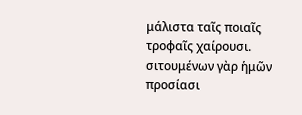μάλιστα ταῖς ποιαῖς τροφαῖς χαίρουσι. σιτουμένων γὰρ ἡμῶν προσίασι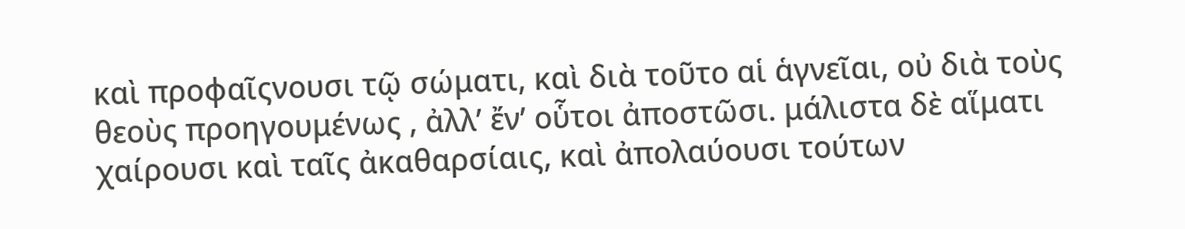καὶ προφαῖςνουσι τῷ σώματι, καὶ διὰ τοῦτο αἱ ἁγνεῖαι, οὐ διὰ τοὺς θεοὺς προηγουμένως , ἀλλ’ ἔν’ οὗτοι ἀποστῶσι. μάλιστα δὲ αἵματι χαίρουσι καὶ ταῖς ἀκαθαρσίαις, καὶ ἀπολαύουσι τούτων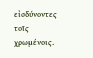εἰσδύνοντες τοῖς χρωμένοις.